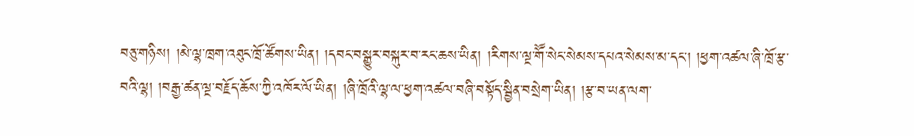བཅུ་གཉིས། །མེ་ལྷ་ཁྲག་འཐུང་ཁྲོ་ཚོགས་ཡིན། །དབང་བསྒྱུར་བསྐུར་བ་རང་ཆས་ཡིན། །རིགས་ལྔ་གཽ་སེང་སེམས་དཔའ་སེམས་མ་དང་། །ཕྱག་འཚལ་ཞི་ཁྲོ་རྩ་བའི་ལྷ། །བརྒྱ་ཚན་ལྔ་བརྗོད་ཆོས་ཀྱི་འཁོར་ལོ་ཡིན། །ཞི་ཁྲོའི་ལྷ་ལ་ཕྱག་འཚལ་བཞི་བསྟོད་སྦྱིན་བསྲེག་ཡིན། །རྩ་བ་ཡན་ལག་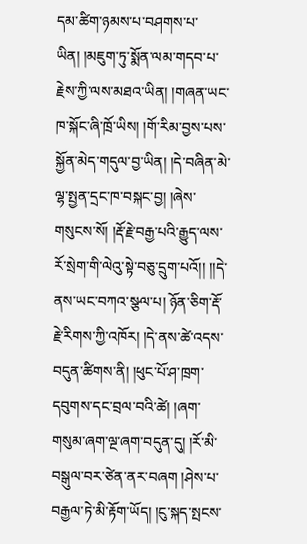དམ་ཚིག་ཉམས་པ་བཤགས་པ་ཡིན། །མཇུག་ཏུ་སྨོན་ལམ་གདབ་པ་རྗེས་ཀྱི་ལས་མཐའ་ཡིན། །གཞན་ཡང་ཁ་སྐོང་ཞི་ཁྲོ་ཡིས། །གོ་རིམ་བྱས་པས་སྐྱོན་མེད་གདུལ་བྱ་ཡིན། །དེ་བཞིན་མེ་ལྷ་སྤྱན་དྲང་ཁ་བསྐང་བྱ། །ཞེས་གསུངས་སོ། །རྡོ་རྗེ་བརྒྱ་པའི་རྒྱུད་ལས་རོ་སྲེག་གི་ལེའུ་སྟེ་བཅུ་དྲུག་པའོ།། །།དེ་ནས་ཡང་བཀའ་སྩལ་པ། ཉོན་ཅིག་རྡོ་རྗེ་རིགས་ཀྱི་འཁོར། །དེ་ནས་ཚེ་འདས་བདུན་ཚིགས་ནི། །ཕུང་པོ་ཤ་ཁྲག་དབུགས་དང་བྲལ་བའི་ཚེ། །ཞག་གསུམ་ཞག་ལྔ་ཞག་བདུན་དུ། །རོ་མི་བསྒུལ་བར་ཙེན་ནར་བཞག །ཤེས་པ་བརྒྱལ་ཏེ་མི་རྟོག་ཡོད། །ངུ་སྐད་སྤངས་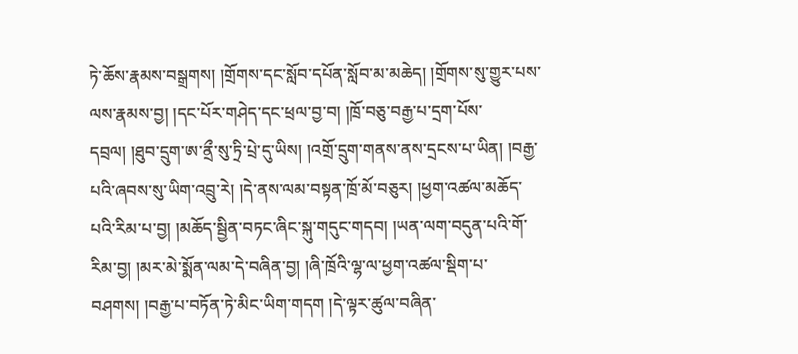ཏེ་ཆོས་རྣམས་བསྒྲགས། །གྲོགས་དང་སློབ་དཔོན་སློབ་མ་མཆེད། །གྲོགས་སུ་གྱུར་པས་ལས་རྣམས་བྱ། །དང་པོར་གཤེད་དང་ཕྲལ་བྱ་བ། །ཁྲོ་བཅུ་བརྒྱ་པ་དྲག་པོས་དབྲལ། །ཐུབ་དྲུག་ཨ་ནྲྀ་སུ་ཏྲི་པྲེ་དུ་ཡིས། །འགྲོ་དྲུག་གནས་ནས་དྲངས་པ་ཡིན། །བརྒྱ་པའི་ཞབས་སུ་ཡིག་འབྲུ་རེ། །དེ་ནས་ལམ་བསྟན་ཁྲོ་མོ་བཅུར། །ཕྱག་འཚལ་མཆོད་པའི་རིམ་པ་བྱ། །མཆོད་སྦྱིན་བཏང་ཞིང་སྐུ་གདུང་གདབ། །ཡན་ལག་བདུན་པའི་གོ་རིམ་བྱ། །མར་མེ་སྨོན་ལམ་དེ་བཞིན་བྱ། །ཞི་ཁྲོའི་ལྷ་ལ་ཕྱག་འཚལ་སྡིག་པ་བཤགས། །བརྒྱ་པ་བཏོན་ཏེ་མིང་ཡིག་གདག །དེ་ལྟར་ཚུལ་བཞིན་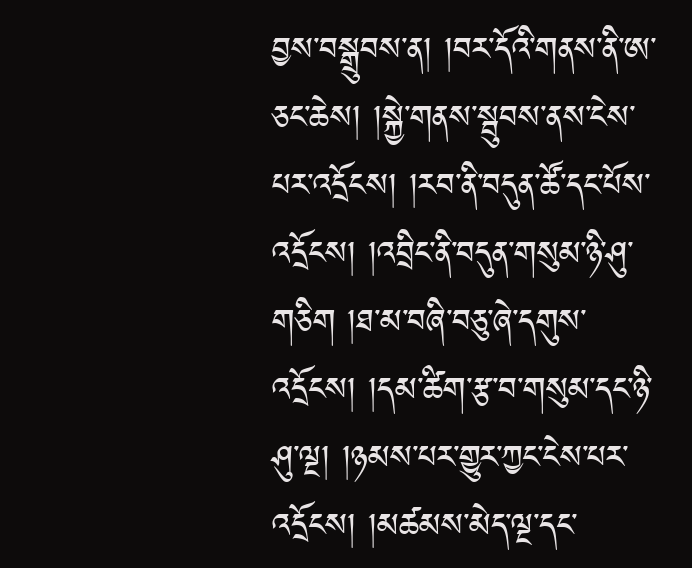བྱས་བསྒྲུབས་ན། །བར་དོའི་གནས་ནི་ཨ་ཅང་ཆེས། །སྐྱེ་གནས་སྦུབས་ནས་ངེས་པར་འདྲོངས། །རབ་ནི་བདུན་ཚོ་དང་པོས་འདྲོངས། །འབྲིང་ནི་བདུན་གསུམ་ཉི་ཤུ་གཅིག །ཐ་མ་བཞི་བཅུ་ཞེ་དགུས་འདྲོངས། །དམ་ཚིག་རྩ་བ་གསུམ་དང་ཉི་ཤུ་ལྔ། །ཉམས་པར་གྱུར་ཀྱང་ངེས་པར་འདྲོངས། །མཚམས་མེད་ལྔ་དང་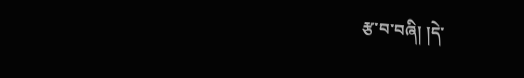རྩ་བ་བཞི། །དེ་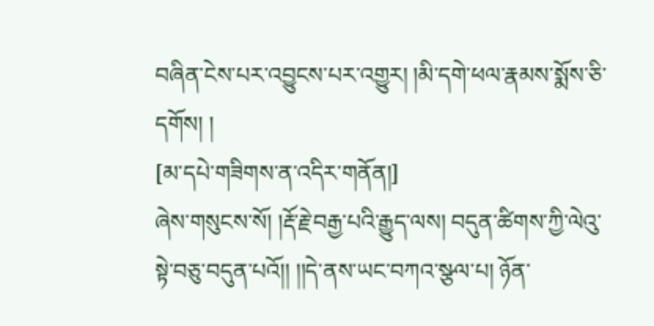བཞིན་ངེས་པར་འབྱུངས་པར་འགྱུར། །མི་དགེ་ཕལ་རྣམས་སྨོས་ཅི་དགོས། །
[མ་དཔེ་གཟིགས་ན་འདིར་གནོན།]
ཞེས་གསུངས་སོ། །རྡོ་རྗེ་བརྒྱ་པའི་རྒྱུད་ལས། བདུན་ཚིགས་ཀྱི་ལེའུ་སྟེ་བཅུ་བདུན་པའོ།། །།དེ་ནས་ཡང་བཀའ་སྩལ་པ། ཉོན་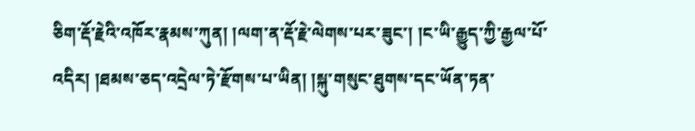ཅིག་རྡོ་རྗེའི་འཁོར་རྣམས་ཀུན། །ལག་ན་རྡོ་རྗེ་ལེགས་པར་ཟུང་། །ང་ཡི་རྒྱུད་ཀྱི་རྒྱལ་པོ་འདིར། །ཐམས་ཅད་འདྲེལ་ཏེ་རྫོགས་པ་ཡིན། །སྐུ་གསུང་ཐུགས་དང་ཡོན་ཏན་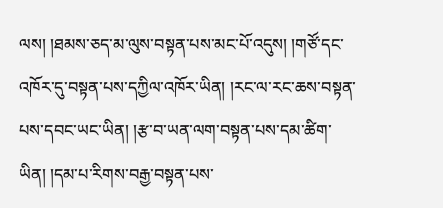ལས། །ཐམས་ཅད་མ་ལུས་བསྟན་པས་མང་པོ་འདུས། །གཙོ་དང་འཁོར་དུ་བསྟན་པས་དཀྱིལ་འཁོར་ཡིན། །རང་ལ་རང་ཆས་བསྟན་པས་དབང་ཡང་ཡིན། །རྩ་བ་ཡན་ལག་བསྟན་པས་དམ་ཚིག་ཡིན། །དམ་པ་རིགས་བརྒྱ་བསྟན་པས་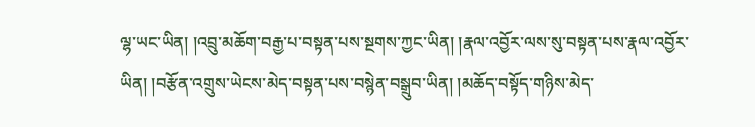ལྷ་ཡང་ཡིན། །འབྲུ་མཆོག་བརྒྱ་པ་བསྟན་པས་སྔགས་ཀྱང་ཡིན། །རྣལ་འབྱོར་ལས་སུ་བསྟན་པས་རྣལ་འབྱོར་ཡིན། །བརྩོན་འགྲུས་ཡེངས་མེད་བསྟན་པས་བསྙེན་བསྒྲུབ་ཡིན། །མཆོད་བསྟོད་གཉིས་མེད་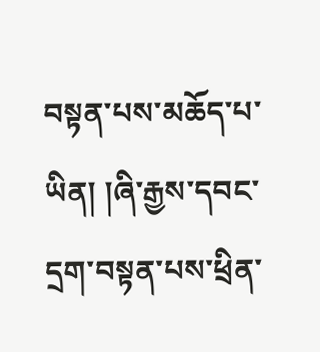བསྟན་པས་མཆོད་པ་ཡིན། །ཞི་རྒྱས་དབང་དྲག་བསྟན་པས་ཕྲིན་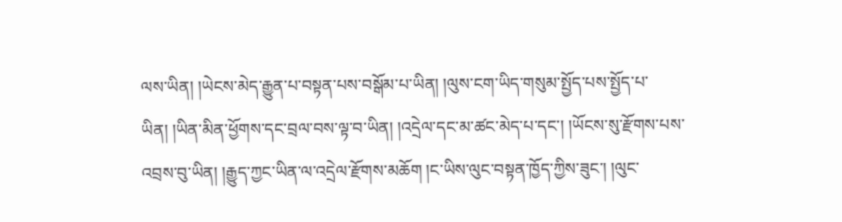ལས་ཡིན། །ཡེངས་མེད་རྒྱུན་པ་བསྟན་པས་བསྒོམ་པ་ཡིན། །ལུས་ངག་ཡིད་གསུམ་སྤྱོད་པས་སྤྱོད་པ་ཡིན། །ཡིན་མིན་ཕྱོགས་དང་བྲལ་བས་ལྟ་བ་ཡིན། །འདྲེལ་དང་མ་ཚང་མེད་པ་དང་། །ཡོངས་སུ་རྫོགས་པས་འབྲས་བུ་ཡིན། །རྒྱུད་ཀྱང་ཡིན་ལ་འདྲེལ་རྫོགས་མཆོག །ང་ཡིས་ལུང་བསྟན་ཁྱོད་ཀྱིས་ཟུང་། །ལུང་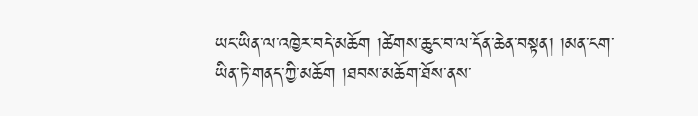ཡང་ཡིན་ལ་འཁྱེར་བདེ་མཆོག །ཚེགས་ཆུང་བ་ལ་དོན་ཆེན་བསྟན། །མན་ངག་ཡིན་ཏེ་གནད་ཀྱི་མཆོག །ཐབས་མཆོག་ཐོས་ནས་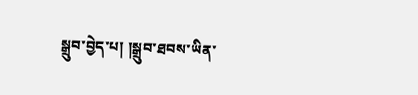སྒྲུབ་བྱེད་པ། །སྒྲུབ་ཐབས་ཡིན་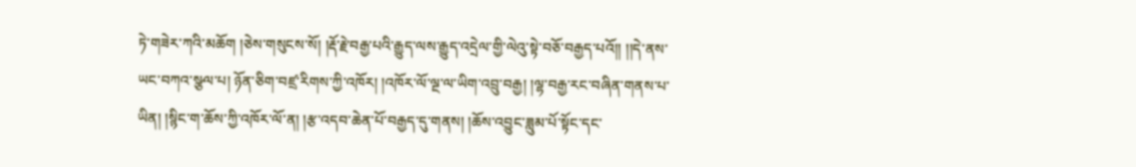ཏེ་གཟེར་ཀའི་མཆོག །ཅེས་གསུངས་སོ། །རྡོ་རྗེ་བརྒྱ་པའི་རྒྱུད་ལས་རྒྱུད་འདྲེལ་གྱི་ལེའུ་སྟེ་བཅོ་བརྒྱད་པའོ།། །།དེ་ནས་ཡང་བཀའ་སྩལ་པ། ཉོན་ཅིག་བཛྲ་རིགས་ཀྱི་འཁོར། །འཁོར་ལོ་ལྔ་ལ་ཡིག་འབྲུ་བརྒྱ། །ལྷ་བརྒྱ་རང་བཞིན་གནས་པ་ཡིན། །སྙིང་ག་ཆོས་ཀྱི་འཁོར་ལོ་ན། །རྩ་འདབ་ཆེན་པོ་བརྒྱད་དུ་གནས། །ཆོས་འབྱུང་ཟླུམ་པོ་སྟོང་དང་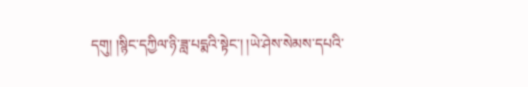དགུ། །སྙིང་དཀྱིལ་ཉི་ཟླ་པདྨའི་སྟེང་། །ཡེ་ཤེས་སེམས་དཔའི་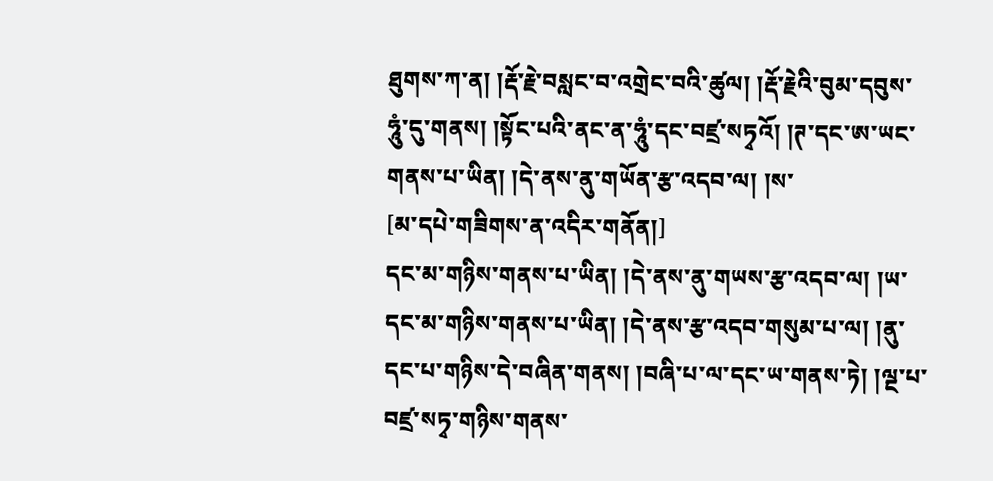ཐུགས་ཀ་ན། །རྡོ་རྗེ་བསླང་བ་འགྲེང་བའི་ཚུལ། །རྡོ་རྗེའི་བུམ་དབུས་ཧཱུཾ་དུ་གནས། །སྟོང་པའི་ནང་ན་ཧཱུཾ་དང་བཛྲ་སཏྭའོ། །ཊ་དང་ཨ་ཡང་གནས་པ་ཡིན། །དེ་ནས་ནུ་གཡོན་རྩ་འདབ་ལ། །ས་
[མ་དཔེ་གཟིགས་ན་འདིར་གནོན།]
དང་མ་གཉིས་གནས་པ་ཡིན། །དེ་ནས་ནུ་གཡས་རྩ་འདབ་ལ། །ཡ་དང་མ་གཉིས་གནས་པ་ཡིན། །དེ་ནས་རྩ་འདབ་གསུམ་པ་ལ། །ནུ་དང་པ་གཉིས་དེ་བཞིན་གནས། །བཞི་པ་ལ་དང་ཡ་གནས་ཏེ། །ལྔ་པ་བཛྲ་སཏྭ་གཉིས་གནས་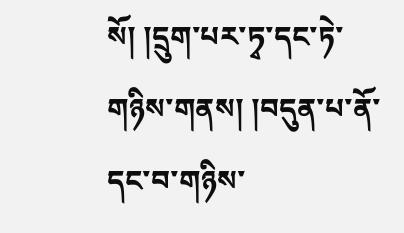སོ། །དྲུག་པར་ཏྭ་དང་ཏེ་གཉིས་གནས། །བདུན་པ་ནོ་དང་བ་གཉིས་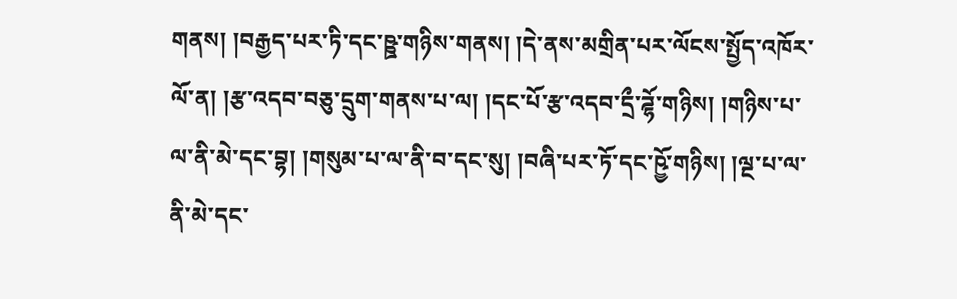གནས། །བརྒྱད་པར་ཏི་དང་ཥྛ་གཉིས་གནས། །དེ་ནས་མགྲིན་པར་ལོངས་སྤྱོད་འཁོར་ལོ་ན། །རྩ་འདབ་བཅུ་དྲུག་གནས་པ་ལ། །དང་པོ་རྩ་འདབ་དྲྀ་ཌྷོ་གཉིས། །གཉིས་པ་ལ་ནི་མེ་དང་བྷ། །གསུམ་པ་ལ་ནི་བ་དང་སུ། །བཞི་པར་ཏོ་དང་ཥྱོ་གཉིས། །ལྔ་པ་ལ་ནི་མེ་དང་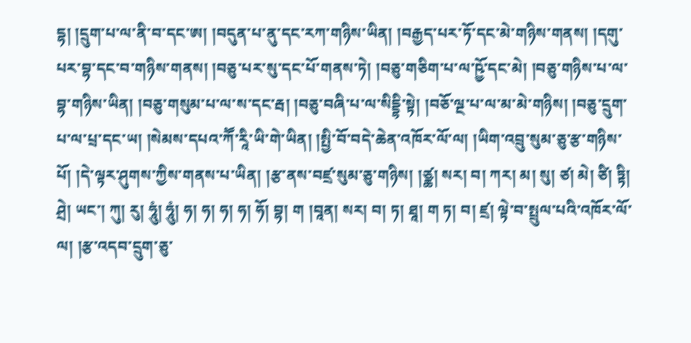དྷ། །དྲུག་པ་ལ་ནི་བ་དང་ཨ། །བདུན་པ་ནུ་དང་རཀ་གཉིས་ཡིན། །བརྒྱད་པར་ཏོ་དང་མེ་གཉིས་གནས། །དགུ་པར་བྷ་དང་བ་གཉིས་གནས། །བཅུ་པར་སུ་དང་པོ་གནས་ཏེ། །བཅུ་གཅིག་པ་ལ་ཥྱོ་དང་མེ། །བཅུ་གཉིས་པ་ལ་བྷ་གཉིས་ཡིན། །བཅུ་གསུམ་པ་ལ་ས་དང་རྦ། །བཅུ་བཞི་པ་ལ་སིདྡྷི་སྟེ། །བཅོ་ལྔ་པ་ལ་མ་མེ་གཉིས། །བཅུ་དྲུག་པ་ལ་པྲ་དང་ཡ། །སེམས་དཔའ་ཀཽ་རཱི་ཡི་གེ་ཡིན། །སྤྱི་བོ་བདེ་ཆེན་འཁོར་ལོ་ལ། །ཡིག་འབྲུ་སུམ་ཅུ་རྩ་གཉིས་པོ། །དེ་ལྟར་ཤུགས་ཀྱིས་གནས་པ་ཡིན། །རྩ་ནས་བཛྲ་སུམ་ཅུ་གཉིས། །ཙྪ། སར། བ། ཀར། མ། སུ། ཙ། མེ། ཙི། ཏྟི། ཤྲེ། ཡང་། ཀུ། རུ། ཧཱུཾ། ཧཱུཾ། ཧ། ཧ། ཧ། ཧ། ཧོ། བྷ། ག །བཱན། སར། བ། ཏ། ཐཱ། ག ཏ། བ། ཛྲ། ལྟེ་བ་སྤྲུལ་པའི་འཁོར་ལོ་ལ། །རྩ་འདབ་དྲུག་ཅུ་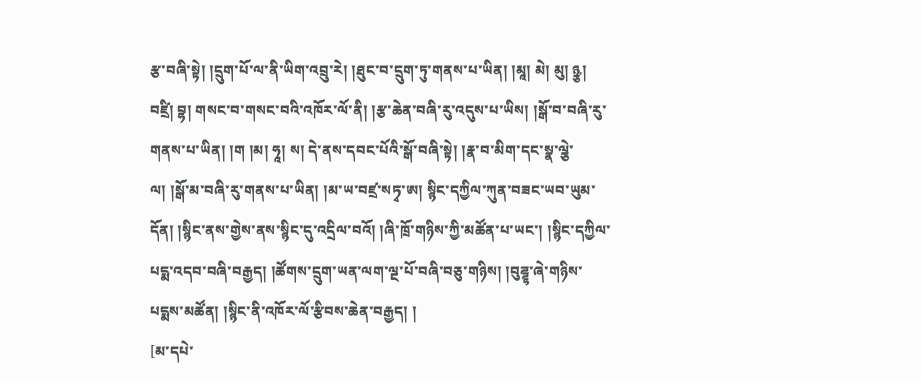རྩ་བཞི་སྟེ། །དྲུག་པོ་ལ་ནི་ཡིག་འབྲུ་རེ། །ཐུང་བ་དྲུག་ཏུ་གནས་པ་ཡིན། །མཱ། མེ། མུ། ཉྩ། བཛྲི། བྷ། གསང་བ་གསང་བའི་འཁོར་ལོ་ནི། །རྩ་ཆེན་བཞི་རུ་འདུས་པ་ཡིས། །སྒོ་བ་བཞི་རུ་གནས་པ་ཡིན། །ག །མ། ཧཱ། ས། དེ་ནས་དབང་པོའི་སྒོ་བཞི་སྟེ། །རྣ་བ་མིག་དང་སྣ་ལྕེ་ལ། །སྒོ་མ་བཞི་རུ་གནས་པ་ཡིན། །མ་ཡ་བཛྲ་སཏྭ་ཨ། སྙིང་དཀྱིལ་ཀུན་བཟང་ཡབ་ཡུམ་དོན། །སྙིང་ནས་གྱེས་ནས་སྙིང་དུ་འདྲིལ་བའོ། །ཞི་ཁྲོ་གཉིས་ཀྱི་མཚོན་པ་ཡང་། །སྙིང་དཀྱིལ་པདྨ་འདབ་བཞི་བརྒྱད། །ཚོགས་དྲུག་ཡན་ལག་ལྔ་པོ་བཞི་བཅུ་གཉིས། །བུཌྜྷ་ཞེ་གཉིས་པདྨས་མཚོན། །སྙིང་ནི་འཁོར་ལོ་རྩིབས་ཆེན་བརྒྱད། །
[མ་དཔེ་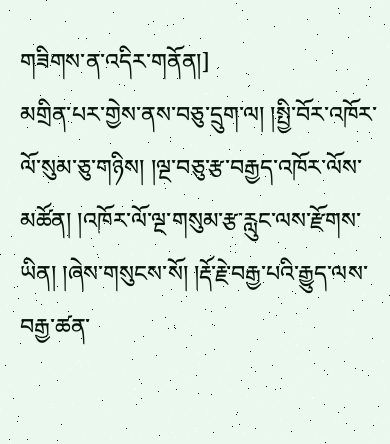གཟིགས་ན་འདིར་གནོན།]
མགྲིན་པར་གྱེས་ནས་བཅུ་དྲུག་ལ། །སྤྱི་བོར་འཁོར་ལོ་སུམ་ཅུ་གཉིས། །ལྔ་བཅུ་རྩ་བརྒྱད་འཁོར་ལོས་མཚོན། །འཁོར་ལོ་ལྔ་གསུམ་རྩ་རླུང་ལས་རྫོགས་ཡིན། །ཞེས་གསུངས་སོ། །རྡོ་རྗེ་བརྒྱ་པའི་རྒྱུད་ལས་བརྒྱ་ཚན་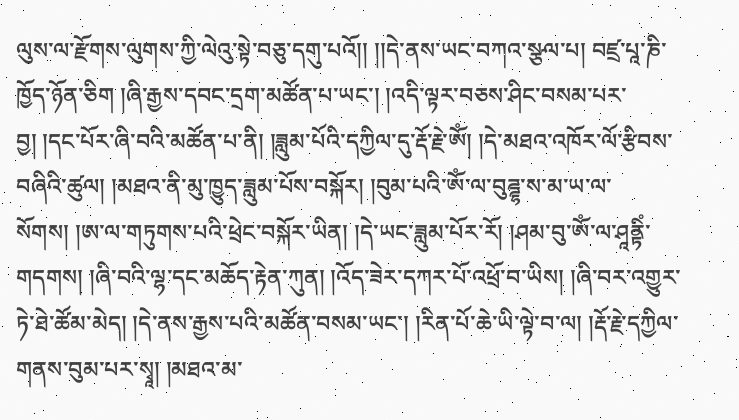ལུས་ལ་རྫོགས་ལུགས་ཀྱི་ལེའུ་སྟེ་བཅུ་དགུ་པའོ།། །།དེ་ནས་ཡང་བཀའ་སྩལ་པ། བཛྲ་པཱ་ཎི་ཁྱོད་ཉོན་ཅིག །ཞི་རྒྱས་དབང་དྲག་མཚོན་པ་ཡང་། །འདི་ལྟར་བཅས་ཤིང་བསམ་པར་བྱ། །དང་པོར་ཞི་བའི་མཚོན་པ་ནི། །ཟླུམ་པོའི་དཀྱིལ་དུ་རྡོ་རྗེ་ཨོཾ། །དེ་མཐའ་འཁོར་ལོ་རྩིབས་བཞིའི་ཚུལ། །མཐའ་ནི་མུ་ཁྱུད་ཟླུམ་པོས་བསྐོར། །བུམ་པའི་ཨོཾ་ལ་བུཌྜྷ་ས་མ་ཡ་ལ་སོགས། །ཨ་ལ་གཏུགས་པའི་ཕྲེང་བསྐོར་ཡིན། །དེ་ཡང་ཟླུམ་པོར་རོ། །ཤམ་བུ་ཨོཾ་ལ་ཤཱནྟིཾ་གདགས། །ཞི་བའི་ལྷ་དང་མཆོད་རྟེན་ཀུན། །འོད་ཟེར་དཀར་པོ་འཕྲོ་བ་ཡིས། །ཞི་བར་འགྱུར་ཏེ་ཐེ་ཚོམ་མེད། །དེ་ནས་རྒྱས་པའི་མཚོན་བསམ་ཡང་། །རིན་པོ་ཆེ་ཡི་ལྟེ་བ་ལ། །རྡོ་རྗེ་དཀྱིལ་གནས་བུམ་པར་སྭཱ། །མཐའ་མ་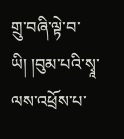གྲུ་བཞི་ལྟེ་བ་ཡི། །བུམ་པའི་སྭཱ་ལས་འཕྲོས་པ་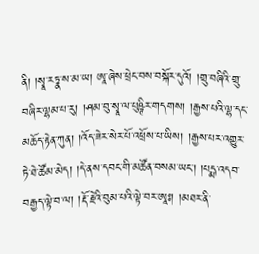ནི། །སྭཱ་རཏྣ་ས་མ་ཡ། ཨཱ་ཞེས་ཕྲེང་བས་བསྐོར་དུའོ། །གྲུ་བཞིའི་གྲུ་བཞིར་ལྷམ་པ་རུ། །ཤམ་བུ་སྭཱ་ལ་པུཥྚིར་གདགས། །རྒྱས་པའི་ལྷ་དང་མཆོད་རྟེན་ཀུན། །འོད་ཟེར་སེར་པོ་འཕྲོས་པ་ཡིས། །རྒྱས་པར་འགྱུར་ཏེ་ཐེ་ཚོམ་མེད། །དེ་ནས་དབང་གི་མཚོན་བསམ་ཡང་། །པདྨ་འདབ་བརྒྱད་ལྟེ་བ་ལ། །རྡོ་རྗེའི་བུམ་པའི་ལྟེ་བར་ཨཱཿ། །མཐར་ནི་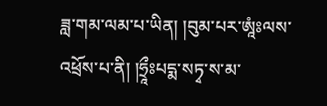ཟླ་གམ་ལམ་པ་ཡིན། །བུམ་པར་ཨཱཾཿལས་འཕྲོས་པ་ནི། །ཧྲཱྀཿཔདྨ་སཏྭ་ས་མ་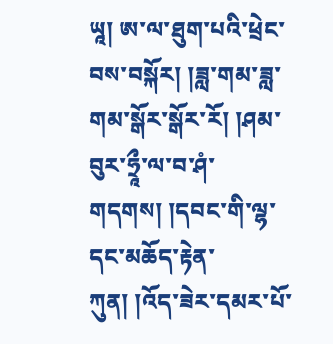ཡཱ། ཨ་ལ་ཐུག་པའི་ཕྲེང་བས་བསྐོར། །ཟླ་གམ་ཟླ་གམ་སྒོར་སྒོར་རོ། །ཤམ་བུར་ཧྲཱྀ་ལ་བ་ཤཾ་གདགས། །དབང་གི་ལྷ་དང་མཆོད་རྟེན་ཀུན། །འོད་ཟེར་དམར་པོ་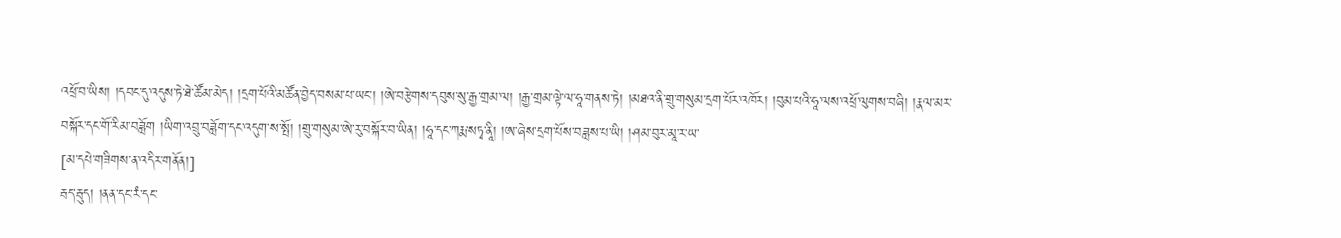འཕྲོ་བ་ཡིས། །དབང་དུ་འདུས་ཏེ་ཐེ་ཚོམ་མེད། །དྲག་པོའི་མཚོན་བྱེད་བསམ་པ་ཡང་། །ཨེ་བརྩེགས་དབུས་སུ་རྒྱ་གྲམ་ལ། །རྒྱ་གྲམ་ལྟེ་ལ་ཧཱ་གནས་ཏེ། །མཐའ་ནི་གྲུ་གསུམ་དྲག་པོར་འཁོར། །བུམ་པའི་ཧཱ་ལས་འཕྲོ་ལུགས་བཞི། །རྣལ་མར་བསྐོར་དང་གོ་རིམ་བཟློག །ཡིག་འབྲུ་བཟློག་དང་འདུག་ས་སྤོ། །གྲུ་གསུམ་ཨེ་རུ་བསྐོར་བ་ཡིན། །ཧཱ་དང་ཀརྨ་སཏྭ་ནཱི། །ཨ་ཞེས་དྲག་པོས་བཟླས་པ་ཡི། །ཤམ་བུར་མཱ་ར་ཡ་
[མ་དཔེ་གཟིགས་ན་འདིར་གནོན།]
རྦད་རྦུད། །ནན་དང་རཾ་དང་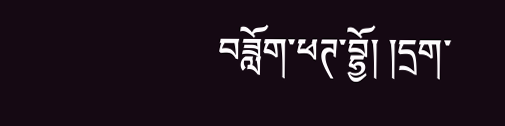བཟློག་ཕཊ་བྷྱོ། །དྲག་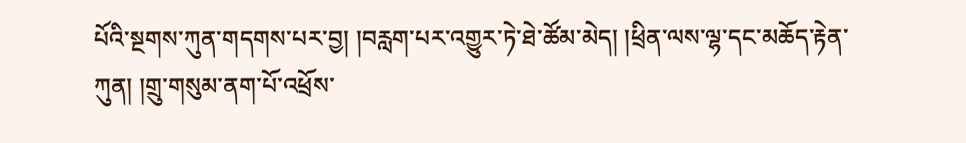པོའི་སྔགས་ཀུན་གདགས་པར་བྱ། །བརླག་པར་འགྱུར་ཏེ་ཐེ་ཚོམ་མེད། །ཕྲིན་ལས་ལྷ་དང་མཆོད་རྟེན་ཀུན། །གྲུ་གསུམ་ནག་པོ་འཕྲོས་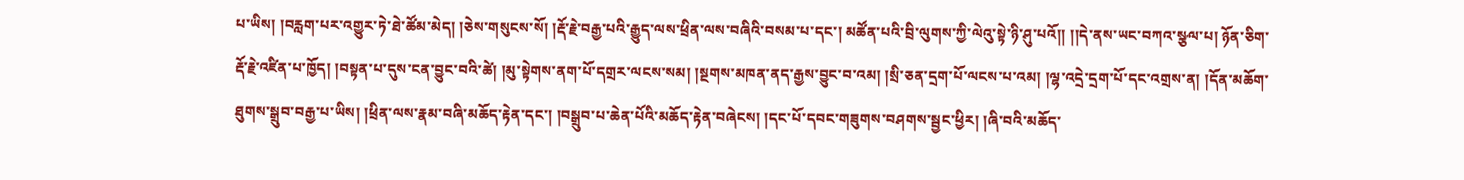པ་ཡིས། །བརླག་པར་འགྱུར་ཏེ་ཐེ་ཚོམ་མེད། །ཅེས་གསུངས་སོ། །རྡོ་རྗེ་བརྒྱ་པའི་རྒྱུད་ལས་ཕྲིན་ལས་བཞིའི་བསམ་པ་དང་། མཚོན་པའི་བྲི་ལུགས་ཀྱི་ལེའུ་སྟེ་ཉི་ཤུ་པའོ།། །།དེ་ནས་ཡང་བཀའ་སྩལ་པ། ཉོན་ཅིག་རྡོ་རྗེ་འཛིན་པ་ཁྱོད། །བསྟན་པ་དུས་ངན་བྱུང་བའི་ཚེ། །མུ་སྟེགས་ནག་པོ་དགྲར་ལངས་སམ། །སྔགས་མཁན་ནད་རྒྱས་བྱུང་བ་འམ། །སྲི་ཅན་དྲག་པོ་ལངས་པ་འམ། །ལྷ་འདྲེ་དྲག་པོ་དང་འགྲས་ན། །དོན་མཆོག་ཐུགས་སྒྲུབ་བརྒྱ་པ་ཡིས། །ཕྲིན་ལས་རྣམ་བཞི་མཆོད་རྟེན་དང་། །བསྒྲུབ་པ་ཆེན་པོའི་མཆོད་རྟེན་བཞེངས། །དང་པོ་དབང་གཟུགས་བཤགས་སྦྱང་ཕྱིར། །ཞི་བའི་མཆོད་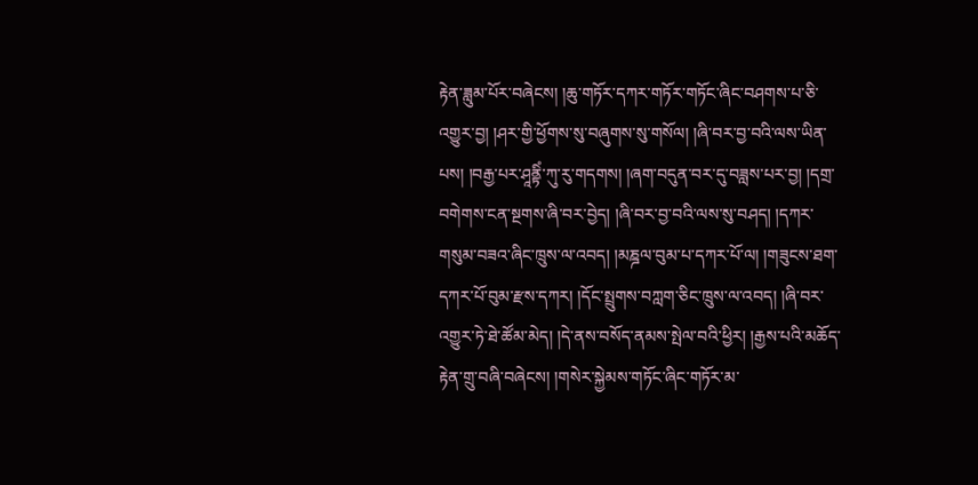རྟེན་ཟླུམ་པོར་བཞེངས། །ཆུ་གཏོར་དཀར་གཏོར་གཏོང་ཞིང་བཤགས་པ་ཅི་འགྱུར་བྱ། །ཤར་གྱི་ཕྱོགས་སུ་བཞུགས་སུ་གསོལ། །ཞི་བར་བྱ་བའི་ལས་ཡིན་པས། །བརྒྱ་པར་ཤཱནྟིཾ་ཀུ་རུ་གདགས། །ཞག་བདུན་བར་དུ་བཟླས་པར་བྱ། །དགྲ་བགེགས་ངན་སྔགས་ཞི་བར་བྱེད། །ཞི་བར་བྱ་བའི་ལས་སུ་བཤད། །དཀར་གསུམ་བཟའ་ཞིང་ཁྲུས་ལ་འབད། །མཎྜལ་བུམ་པ་དཀར་པོ་ལ། །གཟུངས་ཐག་དཀར་པོ་བུམ་རྫས་དཀར། །དོང་སྤྲུགས་བཀླག་ཅིང་ཁྲུས་ལ་འབད། །ཞི་བར་འགྱུར་ཏེ་ཐེ་ཚོམ་མེད། །དེ་ནས་བསོད་ནམས་སྤེལ་བའི་ཕྱིར། །རྒྱས་པའི་མཆོད་རྟེན་གྲུ་བཞི་བཞེངས། །གསེར་སྐྱེམས་གཏོང་ཞིང་གཏོར་མ་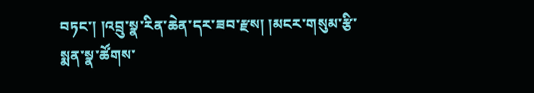བཏང་། །འབྲུ་སྣ་རིན་ཆེན་དར་ཟབ་རྫས། །མངར་གསུམ་རྩི་སྨན་སྣ་ཚོགས་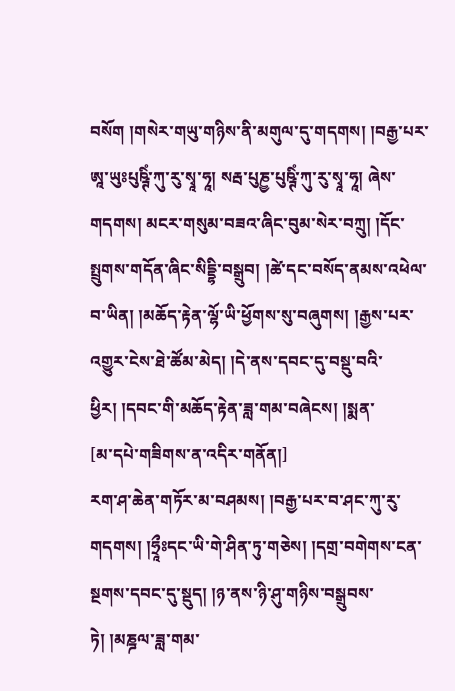བསོག །གསེར་གཡུ་གཉིས་ནི་མགུལ་དུ་གདགས། །བརྒྱ་པར་ཨཱ་ཡུཿཔུཥྚིཾ་ཀུ་རུ་སྭཱ་ཧཱ། སརྦ་པུཎྱ་པུཥྚིཾ་ཀུ་རུ་སྭཱ་ཧཱ། ཞེས་གདགས། མངར་གསུམ་བཟའ་ཞིང་བུམ་སེར་བཀྲུ། །དོང་སྤྲུགས་གདོན་ཞིང་སིདྡྷི་བསྒྲུབ། །ཚེ་དང་བསོད་ནམས་འཕེལ་བ་ཡིན། །མཆོད་རྟེན་ལྷོ་ཡི་ཕྱོགས་སུ་བཞུགས། །རྒྱས་པར་འགྱུར་ངེས་ཐེ་ཚོམ་མེད། །དེ་ནས་དབང་དུ་བསྡུ་བའི་ཕྱིར། །དབང་གི་མཆོད་རྟེན་ཟླ་གམ་བཞེངས། །སྨན་
[མ་དཔེ་གཟིགས་ན་འདིར་གནོན།]
རག་ཤ་ཆེན་གཏོར་མ་བཤམས། །བརྒྱ་པར་བ་ཤང་ཀུ་རུ་གདགས། །ཧྲཱྀཿདང་ཡི་གེ་ཤིན་ཏུ་གཅེས། །དགྲ་བགེགས་ངན་སྔགས་དབང་དུ་སྡུད། །ཉ་ནས་ཉི་ཤུ་གཉིས་བསྒྲུབས་ཏེ། །མཎྜལ་ཟླ་གམ་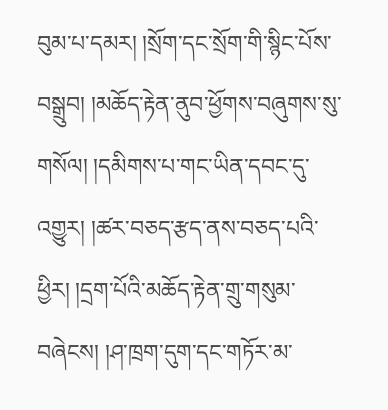བུམ་པ་དམར། །སྲོག་དང་སྲོག་གི་སྙིང་པོས་བསྒྲུབ། །མཆོད་རྟེན་ནུབ་ཕྱོགས་བཞུགས་སུ་གསོལ། །དམིགས་པ་གང་ཡིན་དབང་དུ་འགྱུར། །ཚར་བཅད་རྩད་ནས་བཅད་པའི་ཕྱིར། །དྲག་པོའི་མཆོད་རྟེན་གྲུ་གསུམ་བཞེངས། །ཤ་ཁྲག་དུག་དང་གཏོར་མ་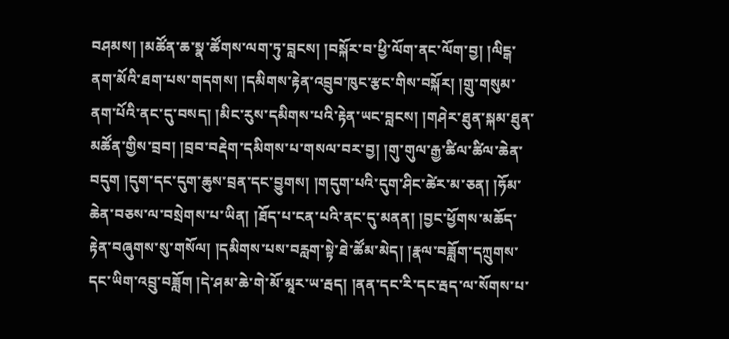བཤམས། །མཚོན་ཆ་སྣ་ཚོགས་ལག་ཏུ་བླངས། །བསྐོར་བ་ཕྱི་ལོག་ནང་ལོག་བྱ། །ལིངྒ་ནག་མོའི་ཐག་པས་གདགས། །དམིགས་རྟེན་འབྲུབ་ཁུང་རྩང་གིས་བསྐོར། །གྲུ་གསུམ་ནག་པོའི་ནང་དུ་བསད། །མིང་རུས་དམིགས་པའི་རྟེན་ཡང་བླངས། །གཤེར་ཐུན་སྐམ་ཐུན་མཚོན་གྱིས་བྲབ། །བྲབ་བརྡེག་དམིགས་པ་གསལ་བར་བྱ། །གུ་གུལ་རྒྱ་ཚིལ་ཚིལ་ཆེན་བདུག །དུག་དང་དུག་ཆུས་བྲན་དང་བྱུགས། །གདུག་པའི་དུག་ཤིང་ཚེར་མ་ཅན། །ཧོམ་ཆེན་བཅས་ལ་བསྲེགས་པ་ཡིན། །ཐོད་པ་ངན་པའི་ནང་དུ་མནན། །བྱང་ཕྱོགས་མཆོད་རྟེན་བཞུགས་སུ་གསོལ། །དམིགས་པས་བརླག་སྟེ་ཐེ་ཚོམ་མེད། །རྣལ་བཟློག་དཀྲུགས་དང་ཡིག་འབྲུ་བཟློག །དེ་ཤམ་ཆེ་གེ་མོ་མཱར་ཡ་རྦད། །ནན་དང་རི་དང་རྦད་ལ་སོགས་པ་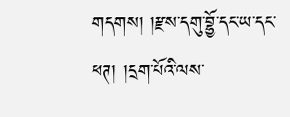གདགས། །རྫས་དགུ་བྷྱོ་དང་ཡ་དང་ཕཊ། །དྲག་པོའི་ལས་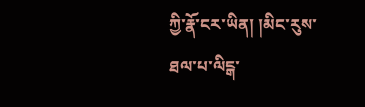ཀྱི་རྣོ་ངར་ཡིན། །མིང་རུས་ཐལ་པ་ལིངྒ་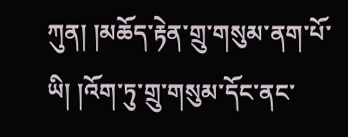ཀུན། །མཆོད་རྟེན་གྲུ་གསུམ་ནག་པོ་ཡི། །འོག་ཏུ་གྲུ་གསུམ་དོང་ནང་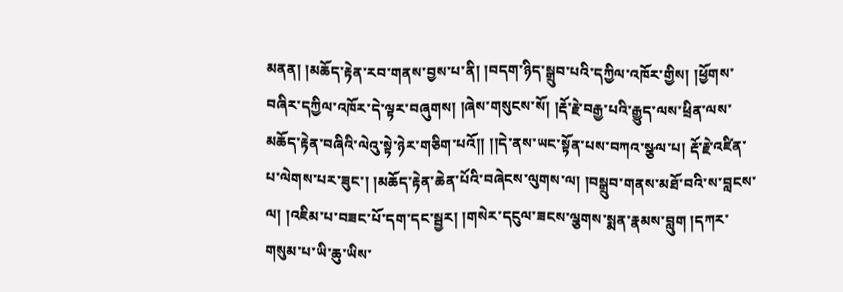མནན། །མཆོད་རྟེན་རབ་གནས་བྱས་པ་ནི། །བདག་ཉིད་སྒྲུབ་པའི་དཀྱིལ་འཁོར་གྱིས། །ཕྱོགས་བཞིར་དཀྱིལ་འཁོར་དེ་ལྟར་བཞུགས། །ཞེས་གསུངས་སོ། །རྡོ་རྗེ་བརྒྱ་པའི་རྒྱུད་ལས་ཕྲིན་ལས་མཆོད་རྟེན་བཞིའི་ལེའུ་སྟེ་ཉེར་གཅིག་པའོ།། །།དེ་ནས་ཡང་སྟོན་པས་བཀའ་སྩལ་པ། རྡོ་རྗེ་འཛིན་པ་ལེགས་པར་ཟུང་། །མཆོད་རྟེན་ཆེན་པོའི་བཞེངས་ལུགས་ལ། །བསྒྲུབ་གནས་མཐོ་བའི་ས་བླངས་ལ། །འཇིམ་པ་བཟང་པོ་དག་དང་སྦྱར། །གསེར་དངུལ་ཟངས་ལྕགས་སྨན་རྣམས་བླུག །དཀར་གསུམ་པ་ཡི་ཆུ་ཡིས་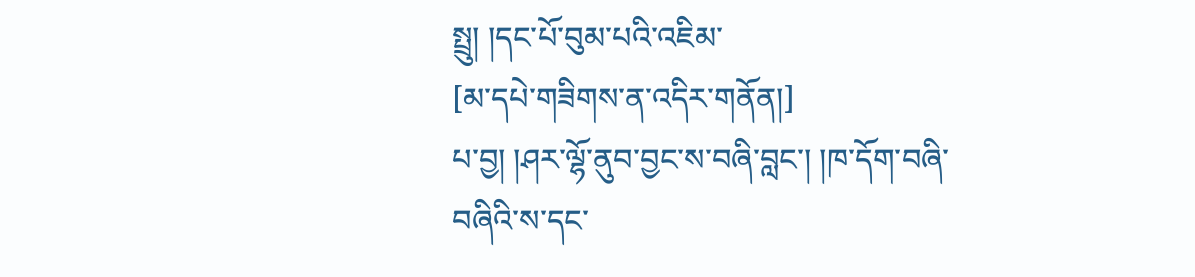སྤྲུ། །དང་པོ་བུམ་པའི་འཇིམ་
[མ་དཔེ་གཟིགས་ན་འདིར་གནོན།]
པ་བྱ། །ཤར་ལྷོ་ནུབ་བྱང་ས་བཞི་བླང་། །ཁ་དོག་བཞི་བཞིའི་ས་དང་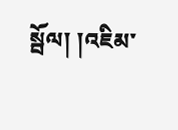སྦོལ། །འཇིམ་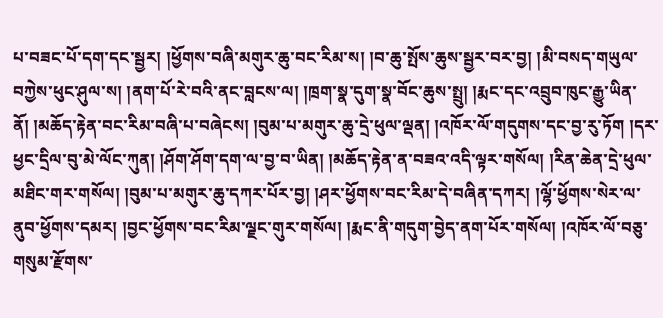པ་བཟང་པོ་དག་དང་སྦྱར། །ཕྱོགས་བཞི་མགུར་ཆུ་བང་རིམ་ས། །བ་ཆུ་སྤོས་ཆུས་སྦྱར་བར་བྱ། །མི་བསད་གཡུལ་བཀྱེས་ཕུང་ཤུལ་ས། །ནག་པོ་རེ་བའི་ནང་བླངས་ལ། །ཁྲག་སྣ་དུག་སྣ་བོང་ཆུས་སྤྲུ། །རྨང་དང་འབྲུབ་ཁུང་རྒྱུ་ཡིན་ནོ། །མཆོད་རྟེན་བང་རིམ་བཞི་པ་བཞེངས། །བུམ་པ་མགུར་ཆུ་དྲེ་ཕུལ་ལྡན། །འཁོར་ལོ་གདུགས་དང་བྱ་རུ་ཏོག །དར་ཕྱང་དྲིལ་བུ་མེ་ལོང་ཀུན། །ཤོག་ཤོག་དག་ལ་བྱ་བ་ཡིན། །མཆོད་རྟེན་ན་བཟའ་འདི་ལྟར་གསོལ། །རིན་ཆེན་དྲེ་ཕུལ་མཐིང་གར་གསོལ། །བུམ་པ་མགུར་ཆུ་དཀར་པོར་བྱ། །ཤར་ཕྱོགས་བང་རིམ་དེ་བཞིན་དཀར། །ལྷོ་ཕྱོགས་སེར་ལ་ནུབ་ཕྱོགས་དམར། །བྱང་ཕྱོགས་བང་རིམ་ལྗང་གུར་གསོལ། །རྨང་ནི་གདུག་བྱེད་ནག་པོར་གསོལ། །འཁོར་ལོ་བཅུ་གསུམ་རྫོགས་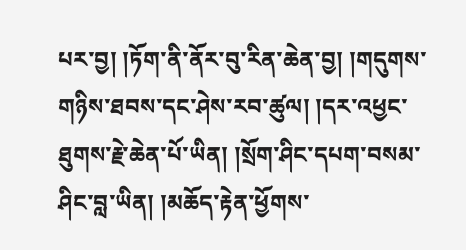པར་བྱ། །ཏོག་ནི་ནོར་བུ་རིན་ཆེན་བྱ། །གདུགས་གཉིས་ཐབས་དང་ཤེས་རབ་ཚུལ། །དར་འཕྱང་ཐུགས་རྗེ་ཆེན་པོ་ཡིན། །སྲོག་ཤིང་དཔག་བསམ་ཤིང་བླ་ཡིན། །མཆོད་རྟེན་ཕྱོགས་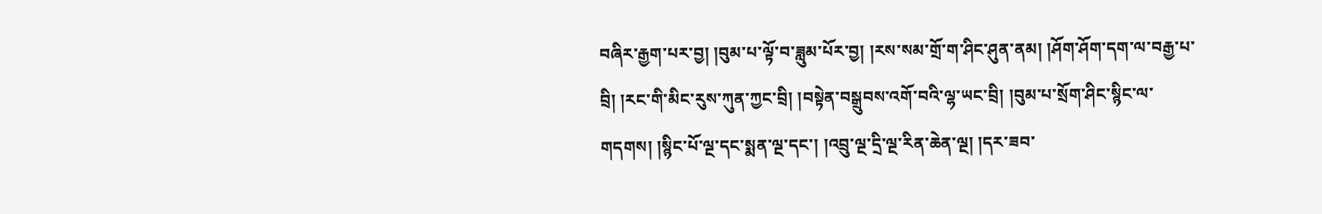བཞིར་རྒྱག་པར་བྱ། །བུམ་པ་ལྟོ་བ་ཟླུམ་པོར་བྱ། །རས་སམ་གྲོ་ག་ཤིང་ཤུན་ནམ། །ཤོག་ཤོག་དག་ལ་བརྒྱ་པ་བྲི། །རང་གི་མིང་རུས་ཀུན་ཀྱང་བྲི། །བསྟེན་བསྒྲུབས་འགོ་བའི་ལྷ་ཡང་བྲི། །བུམ་པ་སྲོག་ཤིང་སྙིང་ལ་གདགས། །སྙིང་པོ་ལྔ་དང་སྨན་ལྔ་དང་། །འབྲུ་ལྔ་དྲི་ལྔ་རིན་ཆེན་ལྔ། །དར་ཟབ་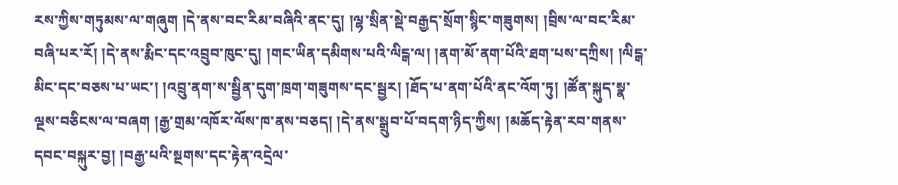རས་ཀྱིས་གཏུམས་ལ་གཞུག །དེ་ནས་བང་རིམ་བཞིའི་ནང་དུ། །ལྷ་སྲིན་སྡེ་བརྒྱད་སྲོག་སྙིང་གཟུགས། །བྲིས་ལ་བང་རིམ་བཞི་པར་རོ། །དེ་ནས་རྨིང་དང་འབྲུབ་ཁུང་དུ། །གང་ཡིན་དམིགས་པའི་ལིངྒ་ལ། །ནག་མོ་ནག་པོའི་ཐག་པས་དཀྲིས། །ལིངྒ་མིང་དང་བཅས་པ་ཡང་། །འབྲུ་ནག་ས་སྦྱིན་དུག་ཁྲག་གཟུགས་དང་སྦྱར། །ཐོད་པ་ནག་པོའི་ནང་འོག་ཏུ། །ཚོན་སྐུད་སྣ་ལྔས་བཅིངས་ལ་བཞག །རྒྱ་གྲམ་འཁོར་ལོས་ཁ་ནས་བཅད། །དེ་ནས་སྒྲུབ་པོ་བདག་ཉིད་ཀྱིས། །མཆོད་རྟེན་རབ་གནས་དབང་བསྐུར་བྱ། །བརྒྱ་པའི་སྔགས་དང་རྟེན་འདྲེལ་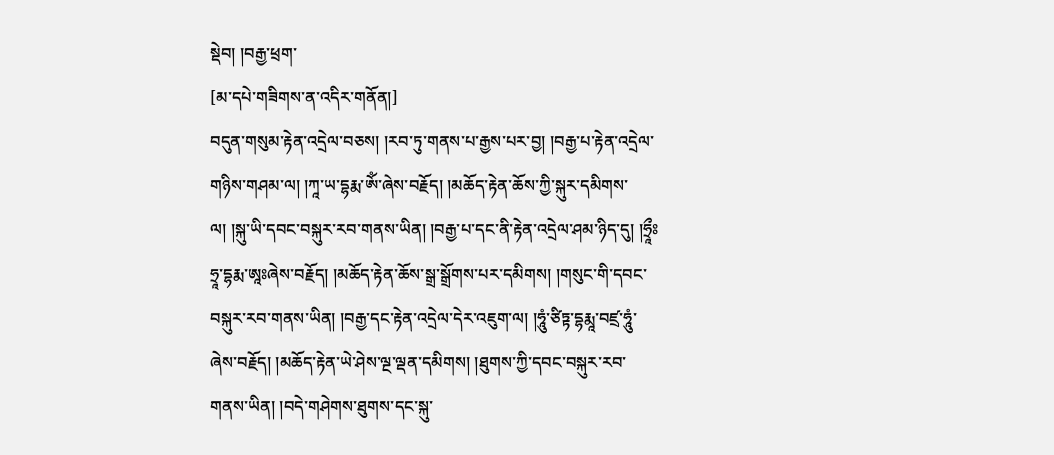སྡེབ། །བརྒྱ་ཕྲག་
[མ་དཔེ་གཟིགས་ན་འདིར་གནོན།]
བདུན་གསུམ་རྟེན་འདྲེལ་བཅས། །རབ་ཏུ་གནས་པ་རྒྱས་པར་བྱ། །བརྒྱ་པ་རྟེན་འདྲེལ་གཉིས་གཤམ་ལ། །ཀཱ་ཡ་དྷརྨ་ཨོཾ་ཞེས་བརྗོད། །མཆོད་རྟེན་ཆོས་ཀྱི་སྐུར་དམིགས་ལ། །སྐུ་ཡི་དབང་བསྐུར་རབ་གནས་ཡིན། །བརྒྱ་པ་དང་ནི་རྟེན་འདྲེལ་ཤམ་ཉིད་དུ། །ཧྲཱྀཿཧྲཱ་དྷརྨ་ཨཱཿཞེས་བརྗོད། །མཆོད་རྟེན་ཆོས་སྒྲ་སྒྲོགས་པར་དམིགས། །གསུང་གི་དབང་བསྐུར་རབ་གནས་ཡིན། །བརྒྱ་དང་རྟེན་འདྲེལ་དེར་འཇུག་ལ། །ཧཱུཾ་ཙིཏྟ་དྷརྨཱ་བཛྲ་ཧཱུཾ་ཞེས་བརྗོད། །མཆོད་རྟེན་ཡེ་ཤེས་ལྔ་ལྡན་དམིགས། །ཐུགས་ཀྱི་དབང་བསྐུར་རབ་གནས་ཡིན། །བདེ་གཤེགས་ཐུགས་དང་སྐུ་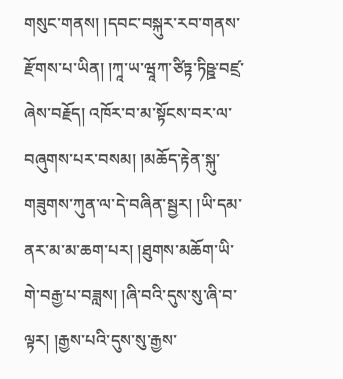གསུང་གནས། །དབང་བསྐུར་རབ་གནས་རྫོགས་པ་ཡིན། །ཀཱ་ཡ་ཝཱཀ་ཙིཏྟ་ཏིཥྛ་བཛྲ་ཞེས་བརྗོད། འཁོར་བ་མ་སྟོངས་བར་ལ་བཞུགས་པར་བསམ། །མཆོད་རྟེན་སྐུ་གཟུགས་ཀུན་ལ་དེ་བཞིན་སྦྱར། །ཡི་དམ་ནར་མ་མ་ཆག་པར། །ཐུགས་མཆོག་ཡི་གེ་བརྒྱ་པ་བཟླས། །ཞི་བའི་དུས་སུ་ཞི་བ་ལྟར། །རྒྱས་པའི་དུས་སུ་རྒྱས་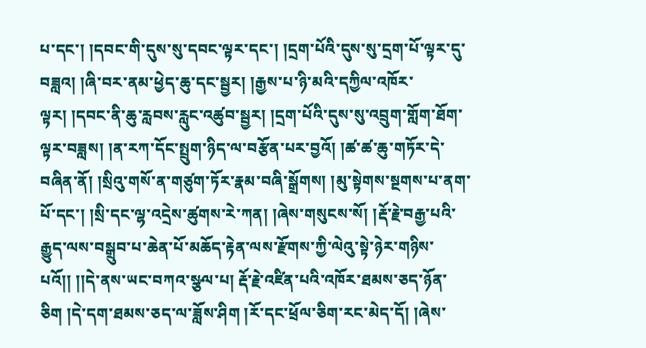པ་དང་། །དབང་གི་དུས་སུ་དབང་ལྟར་དང་། །དྲག་པོའི་དུས་སུ་དྲག་པོ་ལྟར་དུ་བཟླའ། །ཞི་བར་ནམ་ཕྱེད་ཆུ་དང་སྦྱར། །རྒྱས་པ་ཉི་མའི་དཀྱིལ་འཁོར་ལྟར། །དབང་ནི་ཆུ་རླབས་རླུང་འཚུབ་སྦྱར། །དྲག་པོའི་དུས་སུ་འབྲུག་གློག་ཐོག་ལྟར་བཟླས། །ན་རཀ་དོང་སྤྲུག་ཉིད་ལ་བརྩོན་པར་བྱའོ། །ཚ་ཚ་ཆུ་གཏོར་དེ་བཞིན་ནོ། །སྲིའུ་གསོ་ན་གཙུག་ཏོར་རྣམ་བཞི་སྒྲོགས། །མུ་སྟེགས་སྔགས་པ་ནག་པོ་དང་། །སྲི་དང་ལྷ་འདྲེས་ཚུགས་རེ་ཀན། །ཞེས་གསུངས་སོ། །རྡོ་རྗེ་བརྒྱ་པའི་རྒྱུད་ལས་བསྒྲུབ་པ་ཆེན་པོ་མཆོད་རྟེན་ལས་རྫོགས་ཀྱི་ལེའུ་སྟེ་ཉེར་གཉིས་པའོ།། །།དེ་ནས་ཡང་བཀའ་སྩལ་པ། རྡོ་རྗེ་འཛིན་པའི་འཁོར་ཐམས་ཅད་ཉོན་ཅིག །དེ་དག་ཐམས་ཅད་ལ་ཟློས་ཤིག །རོ་དང་ཕྲོལ་ཅིག་རང་མེད་དོ། །ཞེས་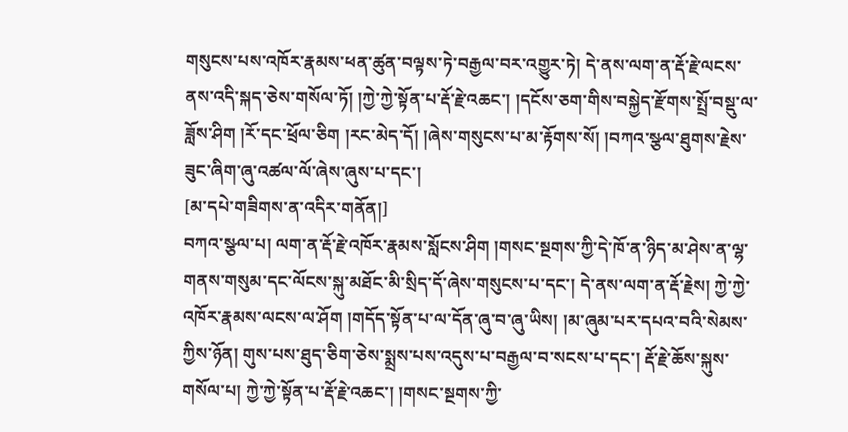གསུངས་པས་འཁོར་རྣམས་ཕན་ཚུན་བལྟས་ཏེ་བརྒྱལ་བར་འགྱུར་ཏེ། དེ་ནས་ལག་ན་རྡོ་རྗེ་ལངས་ནས་འདི་སྐད་ཅེས་གསོལ་ཏོ། །ཀྱེ་ཀྱེ་སྟོན་པ་རྡོ་རྗེ་འཆང་། །དངོས་ཅག་གིས་བསྐྱེད་རྫོགས་སྤྲོ་བསྡུ་ལ་ཟློས་ཤིག །རོ་དང་ཕྲོལ་ཅིག །རང་མེད་དོ། །ཞེས་གསུངས་པ་མ་རྟོགས་སོ། །བཀའ་སྩལ་ཐུགས་རྗེས་ཟུང་ཞིག་ཞུ་འཚལ་ལོ་ཞེས་ཞུས་པ་དང་།
[མ་དཔེ་གཟིགས་ན་འདིར་གནོན།]
བཀའ་སྩལ་པ། ལག་ན་རྡོ་རྗེ་འཁོར་རྣམས་སློངས་ཤིག །གསང་སྔགས་ཀྱི་དེ་ཁོ་ན་ཉིད་མ་ཤེས་ན་ལྷ་གནས་གསུམ་དང་ལོངས་སྐུ་མཐོང་མི་སྲིད་དོ་ཞེས་གསུངས་པ་དང་། དེ་ནས་ལག་ན་རྡོ་རྗེས། ཀྱེ་ཀྱེ་འཁོར་རྣམས་ལངས་ལ་ཤོག །གདོད་སྟོན་པ་ལ་དོན་ཞུ་བ་ཞུ་ཡིས། །མ་ཞུམ་པར་དཔའ་བའི་སེམས་ཀྱིས་ཉོན། གུས་པས་ཐུད་ཅིག་ཅེས་སྨྲས་པས་འདུས་པ་བརྒྱལ་བ་སངས་པ་དང་། རྡོ་རྗེ་ཆོས་སྐུས་གསོལ་པ། ཀྱེ་ཀྱེ་སྟོན་པ་རྡོ་རྗེ་འཆང་། །གསང་སྔགས་ཀྱི་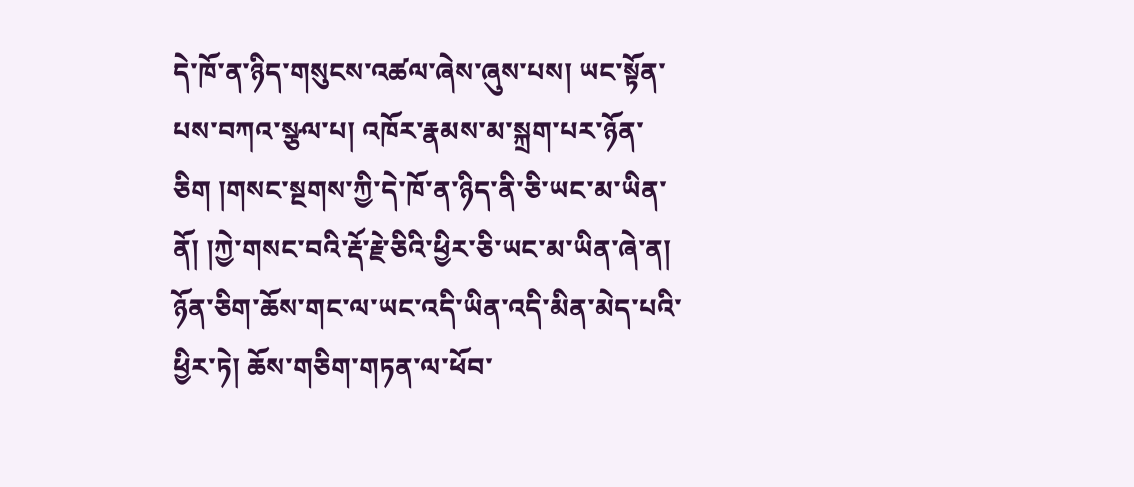དེ་ཁོ་ན་ཉིད་གསུངས་འཚལ་ཞེས་ཞུས་པས། ཡང་སྟོན་པས་བཀའ་སྩལ་པ། འཁོར་རྣམས་མ་སྐྲག་པར་ཉོན་ཅིག །གསང་སྔགས་ཀྱི་དེ་ཁོ་ན་ཉིད་ནི་ཅི་ཡང་མ་ཡིན་ནོ། །ཀྱེ་གསང་བའི་རྡོ་རྗེ་ཅིའི་ཕྱིར་ཅི་ཡང་མ་ཡིན་ཞེ་ན། ཉོན་ཅིག་ཆོས་གང་ལ་ཡང་འདི་ཡིན་འདི་མིན་མེད་པའི་ཕྱིར་ཏེ། ཆོས་གཅིག་གཏན་ལ་ཕོབ་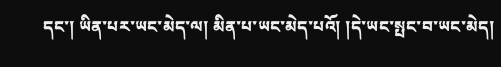དང་། ཡིན་པར་ཡང་མེད་ལ། མིན་པ་ཡང་མེད་པའོ། །དེ་ཡང་སྤང་བ་ཡང་མེད།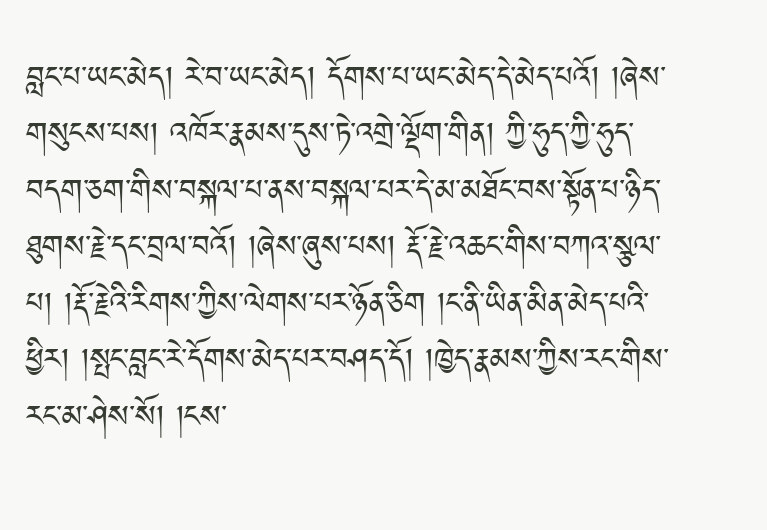བླང་པ་ཡང་མེད། རེ་བ་ཡང་མེད། དོགས་པ་ཡང་མེད་དེ་མེད་པའོ། །ཞེས་གསུངས་པས། འཁོར་རྣམས་དུས་ཏེ་འགྲེ་ལྡོག་གིན། ཀྱི་ཧུད་ཀྱི་ཧུད་བདག་ཅག་གིས་བསྐལ་པ་ནས་བསྐལ་པར་དེ་མ་མཐོང་བས་སྟོན་པ་ཉིད་ཐུགས་རྗེ་དང་བྲལ་བའོ། །ཞེས་ཞུས་པས། རྡོ་རྗེ་འཆང་གིས་བཀའ་སྩལ་པ། །རྡོ་རྗེའི་རིགས་ཀྱིས་ལེགས་པར་ཉོན་ཅིག །ང་ནི་ཡིན་མིན་མེད་པའི་ཕྱིར། །སྤང་བླང་རེ་དོགས་མེད་པར་བཤད་དོ། །ཁྱེད་རྣམས་ཀྱིས་རང་གིས་རང་མ་ཤེས་སོ། །ངས་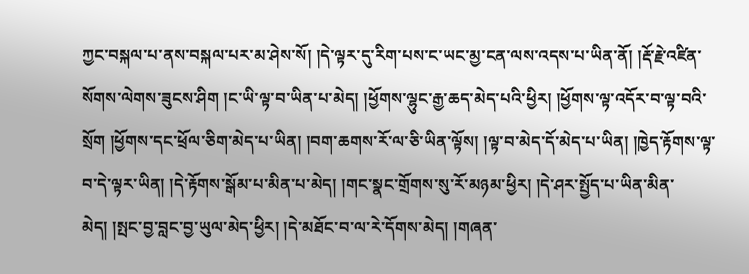ཀྱང་བསྐལ་པ་ནས་བསྐལ་པར་མ་ཤེས་སོ། །དེ་ལྟར་དུ་རིག་པས་ང་ཡང་མྱ་ངན་ལས་འདས་པ་ཡིན་ནོ། །རྡོ་རྗེ་འཛིན་སོགས་ལེགས་ཟུངས་ཤིག །ང་ཡི་ལྟ་བ་ཡིན་པ་མེད། །ཕྱོགས་ལྷུང་རྒྱ་ཆད་མེད་པའི་ཕྱིར། །ཕྱོགས་ལྟ་འདོར་བ་ལྟ་བའི་སྲོག །ཕྱོགས་དང་ཕྲོལ་ཅིག་མེད་པ་ཡིན། །བག་ཆགས་རོ་ལ་ཅི་ཡིན་ལྟོས། །ལྟ་བ་མེད་དོ་མེད་པ་ཡིན། །ཁྱེད་རྟོགས་ལྟ་བ་དེ་ལྟར་ཡིན། །དེ་རྟོགས་སྒོམ་པ་མིན་པ་མེད། །གང་སྣང་གྲོགས་སུ་རོ་མཉམ་ཕྱིར། །དེ་ཤར་སྤྱོད་པ་ཡིན་མིན་མེད། །སྤང་བྱ་བླང་བྱ་ཡུལ་མེད་ཕྱིར། །དེ་མཐོང་བ་ལ་རེ་དོགས་མེད། །གཞན་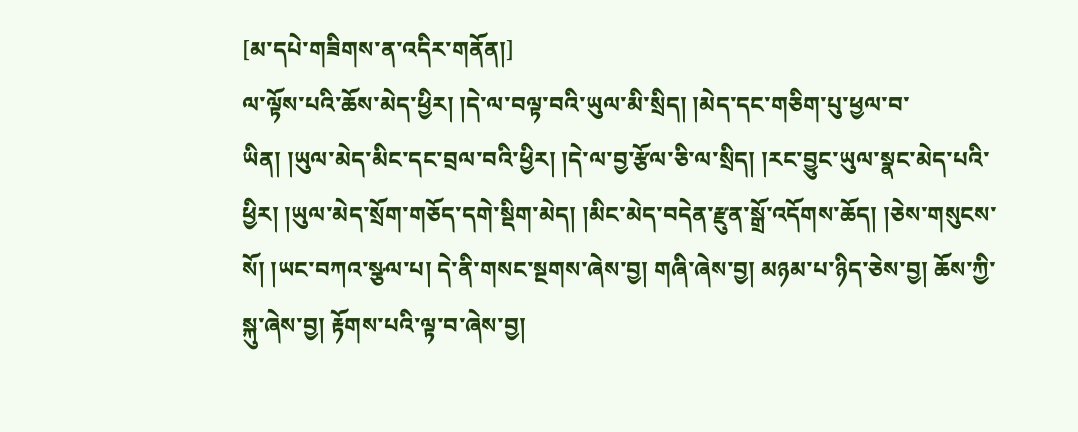[མ་དཔེ་གཟིགས་ན་འདིར་གནོན།]
ལ་ལྟོས་པའི་ཆོས་མེད་ཕྱིར། །དེ་ལ་བལྟ་བའི་ཡུལ་མི་སྲིད། །མེད་དང་གཅིག་པུ་ཕྱལ་བ་ཡིན། །ཡུལ་མེད་མིང་དང་བྲལ་བའི་ཕྱིར། །དེ་ལ་བྱ་རྩོལ་ཅི་ལ་སྲིད། །རང་བྱུང་ཡུལ་སྣང་མེད་པའི་ཕྱིར། །ཡུལ་མེད་སྲོག་གཅོད་དགེ་སྡིག་མེད། །མིང་མེད་བདེན་རྫུན་སྒྲོ་འདོགས་ཆོད། །ཅེས་གསུངས་སོ། །ཡང་བཀའ་སྩལ་པ། དེ་ནི་གསང་སྔགས་ཞེས་བྱ། གཞི་ཞེས་བྱ། མཉམ་པ་ཉིད་ཅེས་བྱ། ཆོས་ཀྱི་སྐུ་ཞེས་བྱ། རྟོགས་པའི་ལྟ་བ་ཞེས་བྱ།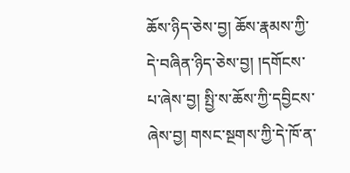ཆོས་ཉིད་ཅེས་བྱ། ཆོས་རྣམས་ཀྱི་དེ་བཞིན་ཉིད་ཅེས་བྱ། །དགོངས་པ་ཞེས་བྱ། སྤྱི་ས་ཆོས་ཀྱི་དབྱིངས་ཞེས་བྱ། གསང་སྔགས་ཀྱི་དེ་ཁོ་ན་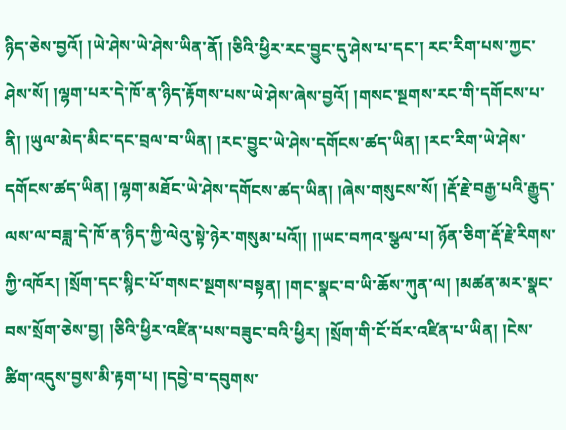ཉིད་ཅེས་བྱའོ། །ཡེ་ཤེས་ཡེ་ཤེས་ཡིན་ནོ། །ཅིའི་ཕྱིར་རང་བྱུང་དུ་ཤེས་པ་དང་། རང་རིག་པས་ཀྱང་ཤེས་སོ། །ལྷག་པར་དེ་ཁོ་ན་ཉིད་རྟོགས་པས་ཡེ་ཤེས་ཞེས་བྱའོ། །གསང་སྔགས་རང་གི་དགོངས་པ་ནི། །ཡུལ་མེད་མིང་དང་བྲལ་བ་ཡིན། །རང་བྱུང་ཡེ་ཤེས་དགོངས་ཚད་ཡིན། །རང་རིག་ཡེ་ཤེས་དགོངས་ཚད་ཡིན། །ལྷག་མཐོང་ཡེ་ཤེས་དགོངས་ཚད་ཡིན། །ཞེས་གསུངས་སོ། །རྡོ་རྗེ་བརྒྱ་པའི་རྒྱུད་ལས་ལ་བཟླ་དེ་ཁོ་ན་ཉིད་ཀྱི་ལེའུ་སྟེ་ཉེར་གསུམ་པའོ།། །།ཡང་བཀའ་སྩལ་པ། ཉོན་ཅིག་རྡོ་རྗེ་རིགས་ཀྱི་འཁོར། །སྲོག་དང་སྙིང་པོ་གསང་སྔགས་བསྟན། །གང་སྣང་བ་ཡི་ཆོས་ཀུན་ལ། །མཚན་མར་སྣང་བས་སྲོག་ཅེས་བྱ། །ཅིའི་ཕྱིར་འཛིན་པས་བཟུང་བའི་ཕྱིར། །སྲོག་གི་ངོ་བོར་འཛིན་པ་ཡིན། །ངེས་ཚིག་འདུས་བྱས་མི་རྟག་པ། །དབྱེ་བ་དབུགས་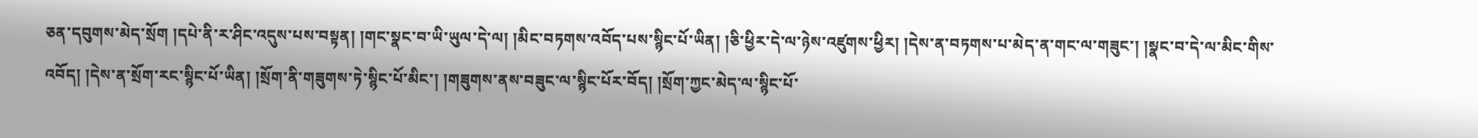ཅན་དབུགས་མེད་སྲོག །དཔེ་ནི་ར་ཤིང་འདུས་པས་བསྟན། །གང་སྣང་བ་ཡི་ཡུལ་དེ་ལ། །མིང་བཏགས་འབོད་པས་སྙིང་པོ་ཡིན། །ཅི་ཕྱིར་དེ་ལ་ཉེས་འཛུགས་ཕྱིར། །དེས་ན་བཏགས་པ་མེད་ན་གང་ལ་གཟུང་། །སྣང་བ་དེ་ལ་མིང་གིས་འབོད། །དེས་ན་སྲོག་རང་སྙིང་པོ་ཡིན། །སྲོག་ནི་གཟུགས་ཏེ་སྙིང་པོ་མིང་། །གཟུགས་ནས་བཟུང་ལ་སྙིང་པོར་བོད། །སྲོག་ཀྱང་མེད་ལ་སྙིང་པོ་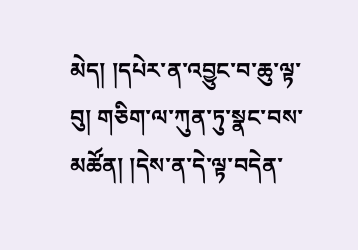མེད། །དཔེར་ན་འབྱུང་བ་ཆུ་ལྟ་བུ། གཅིག་ལ་ཀུན་ཏུ་སྣང་བས་མཚོན། །དེས་ན་དེ་ལྟ་བདེན་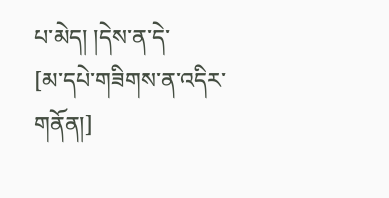པ་མེད། །དེས་ན་དེ་
[མ་དཔེ་གཟིགས་ན་འདིར་གནོན།]